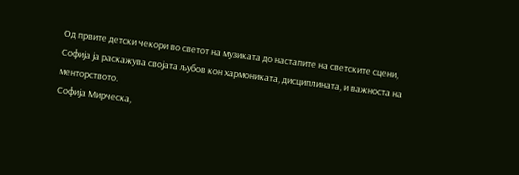Од првите детски чекори во светот на музиката до настапите на светските сцени, Софија ја раскажува својата љубов кон хармониката, дисциплината, и важноста на менторството.
Софија Мирческа,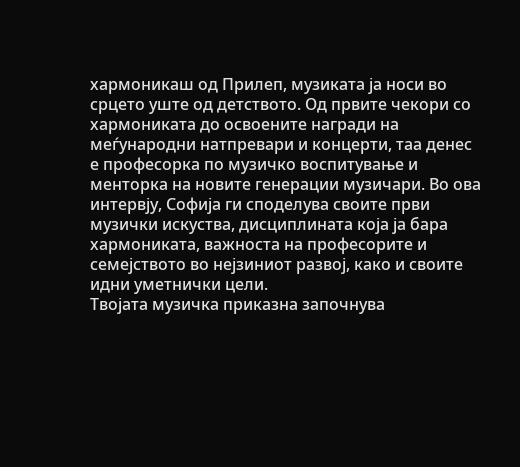хармоникаш од Прилеп, музиката ја носи во срцето уште од детството. Од првите чекори со хармониката до освоените награди на меѓународни натпревари и концерти, таа денес е професорка по музичко воспитување и менторка на новите генерации музичари. Во ова интервју, Софија ги споделува своите први музички искуства, дисциплината која ја бара хармониката, важноста на професорите и семејството во нејзиниот развој, како и своите идни уметнички цели.
Твојата музичка приказна започнува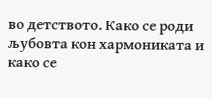во детството. Како се роди љубовта кон хармониката и како се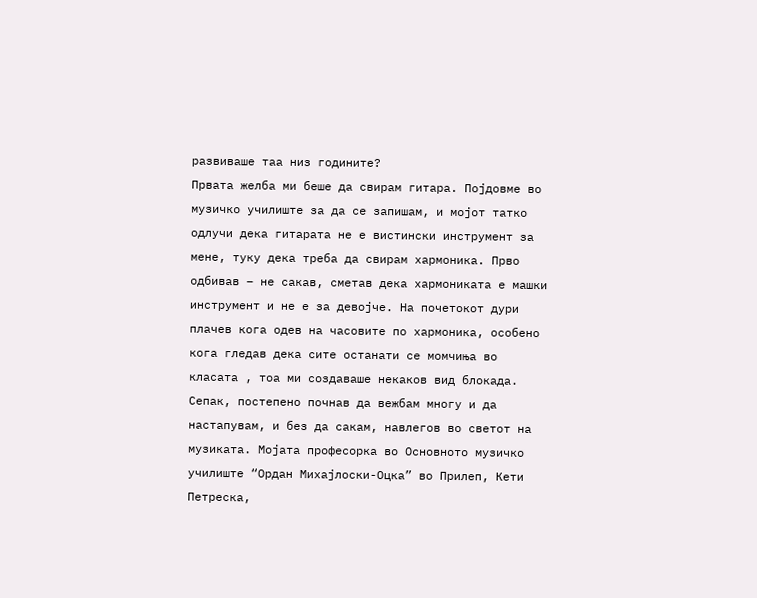развиваше таа низ годините?
Првата желба ми беше да свирам гитара. Појдовме во музичко училиште за да се запишам, и мојот татко одлучи дека гитарата не е вистински инструмент за мене, туку дека треба да свирам хармоника. Прво одбивав – не сакав, сметав дека хармониката е машки инструмент и не е за девојче. На почетокот дури плачев кога одев на часовите по хармоника, особено кога гледав дека сите останати се момчиња во класата , тоа ми создаваше некаков вид блокада.
Сепак, постепено почнав да вежбам многу и да настапувам, и без да сакам, навлегов во светот на музиката. Мојата професорка во Основното музичко училиште “Ордан Михајлоски-Оцка” во Прилеп, Кети Петреска,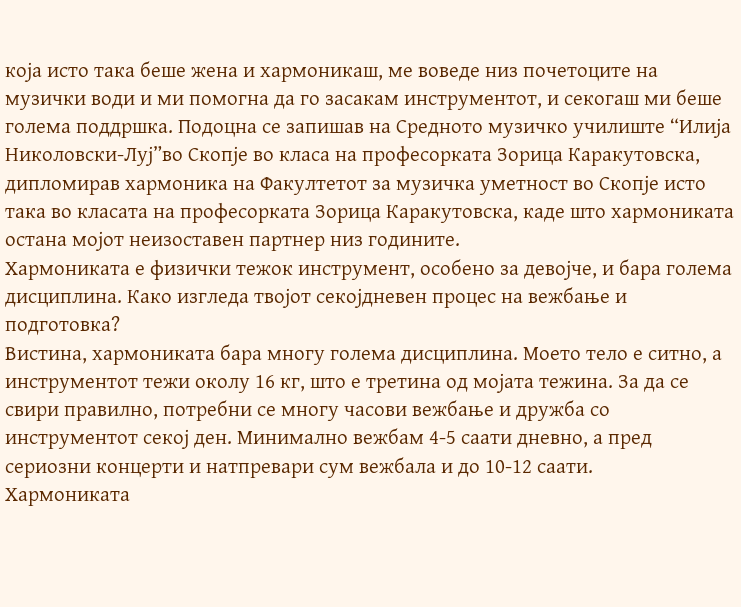која исто така беше жена и хармоникаш, ме воведе низ почетоците на музички води и ми помогна да го засакам инструментот, и секогаш ми беше голема поддршка. Подоцна се запишав на Средното музичко училиште “Илија Николовски-Луј”во Скопје во класа на професорката Зорица Каракутовска, дипломирав хармоника на Факултетот за музичка уметност во Скопје исто така во класата на професорката Зорица Каракутовска, каде што хармониката остана мојот неизоставен партнер низ годините.
Хармониката е физички тежок инструмент, особено за девојче, и бара голема дисциплина. Како изгледа твојот секојдневен процес на вежбање и подготовка?
Вистина, хармониката бара многу голема дисциплина. Моето тело е ситно, а инструментот тежи околу 16 кг, што е третина од мојата тежина. За да се свири правилно, потребни се многу часови вежбање и дружба со инструментот секој ден. Минимално вежбам 4-5 саати дневно, а пред сериозни концерти и натпревари сум вежбала и до 10-12 саати.
Хармониката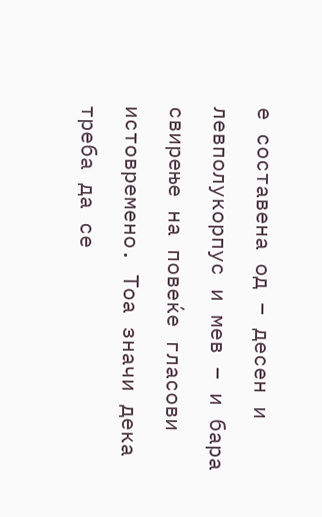е составена од – десен и левполукорпус и мев – и бара свирење на повеќе гласови истовремено. Тоа значи дека треба да се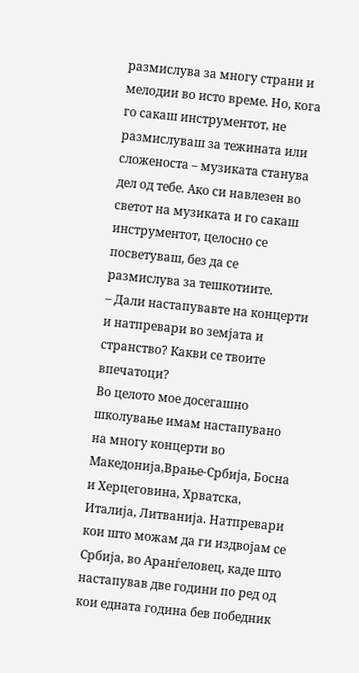размислува за многу страни и мелодии во исто време. Но, кога го сакаш инструментот, не размислуваш за тежината или сложеноста – музиката станува дел од тебе. Ако си навлезен во светот на музиката и го сакаш инструментот, целосно се посветуваш, без да се размислува за тешкотиите.
– Дали настапувавте на концерти и натпревари во земјата и странство? Какви се твоите впечатоци?
Во целото мое досегашно школување имам настапувано на многу концерти во Македонија,Врање-Србија, Босна и Херцеговина, Хрватска, Италија, Литванија. Натпревари кои што можам да ги издвојам се Србија, во Аранѓеловец, каде што настапував две години по ред од кои едната година бев победник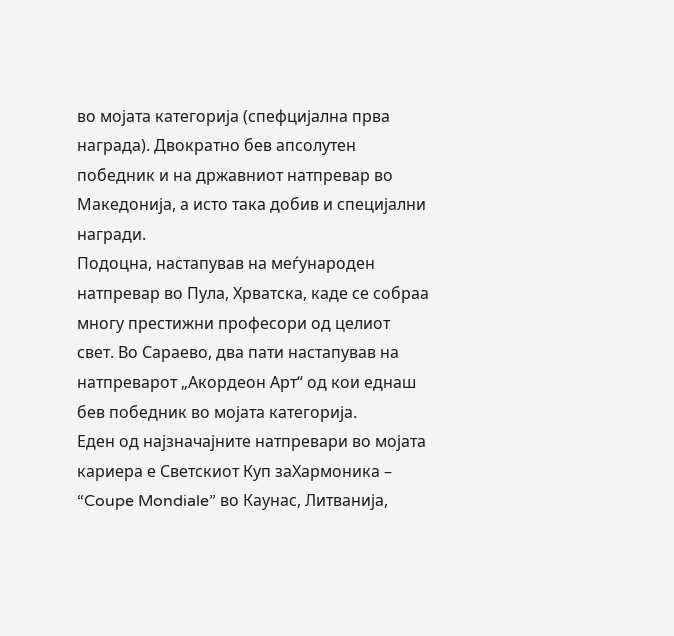во мојата категорија (спефцијална прва награда). Двократно бев апсолутен победник и на државниот натпревар во Македонија, а исто така добив и специјални награди.
Подоцна, настапував на меѓународен натпревар во Пула, Хрватска, каде се собраа многу престижни професори од целиот свет. Во Сараево, два пати настапував на натпреварот „Акордеон Арт“ од кои еднаш бев победник во мојата категорија.
Еден од најзначајните натпревари во мојата кариера е Светскиот Куп заХармоника – “Coupe Mondiale” во Каунас, Литванија,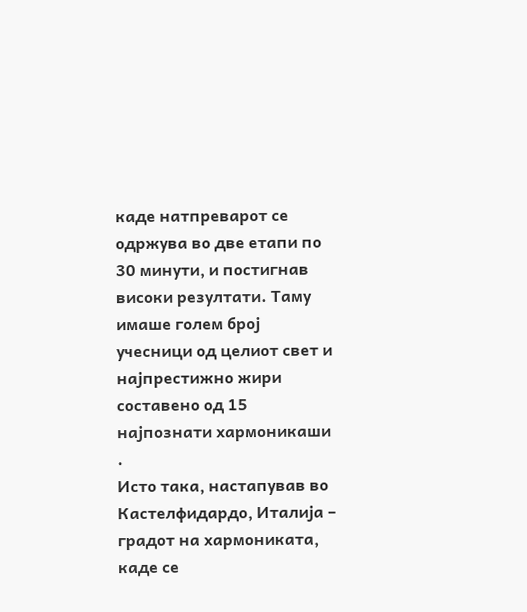каде натпреварот се одржува во две етапи по 30 минути, и постигнав високи резултати. Таму имаше голем број учесници од целиот свет и најпрестижно жири составено од 15 најпознати хармоникаши .
Исто така, настапував во Кастелфидардо, Италија – градот на хармониката, каде се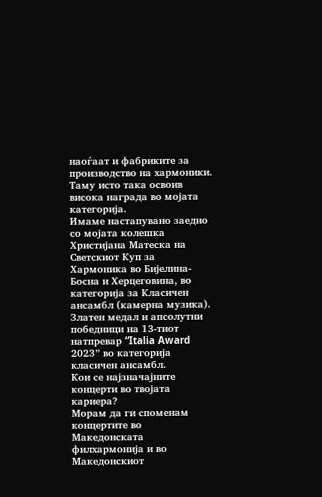наоѓаат и фабриките за производство на хармоники. Таму исто така освоив висока награда во мојата категорија.
Имаме настапувано заедно со мојата колешка Христијана Матеска на Светскиот Куп за Хармоника во Бијелина-Босна и Херцеговина, во категорија за Класичен ансамбл (камерна музика). Златен медал и апсолутни победници на 13-тиот натпревар “Italia Award 2023” во категорија класичен ансамбл.
Кои се најзначајните концерти во твојата кариера?
Морам да ги споменам концертите во Македонската филхармонија и во Македонскиот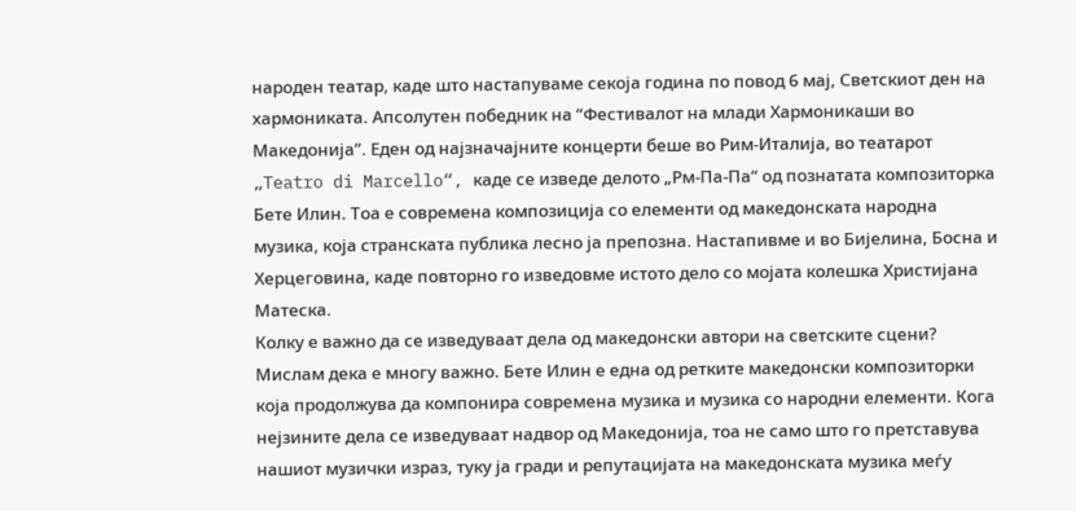народен театар, каде што настапуваме секоја година по повод 6 мај, Светскиот ден на хармониката. Апсолутен победник на “Фестивалот на млади Хармоникаши во Македонија”. Еден од најзначајните концерти беше во Рим-Италија, во театарот „Teatro di Marcello“, каде се изведе делото „Рм-Па-Па“ од познатата композиторка Бете Илин. Тоа е современа композиција со елементи од македонската народна музика, која странската публика лесно ја препозна. Настапивме и во Бијелина, Босна и Херцеговина, каде повторно го изведовме истото дело со мојата колешка Христијана Матеска.
Колку е важно да се изведуваат дела од македонски автори на светските сцени?
Мислам дека е многу важно. Бете Илин е една од ретките македонски композиторки која продолжува да компонира современа музика и музика со народни елементи. Кога нејзините дела се изведуваат надвор од Македонија, тоа не само што го претставува нашиот музички израз, туку ја гради и репутацијата на македонската музика меѓу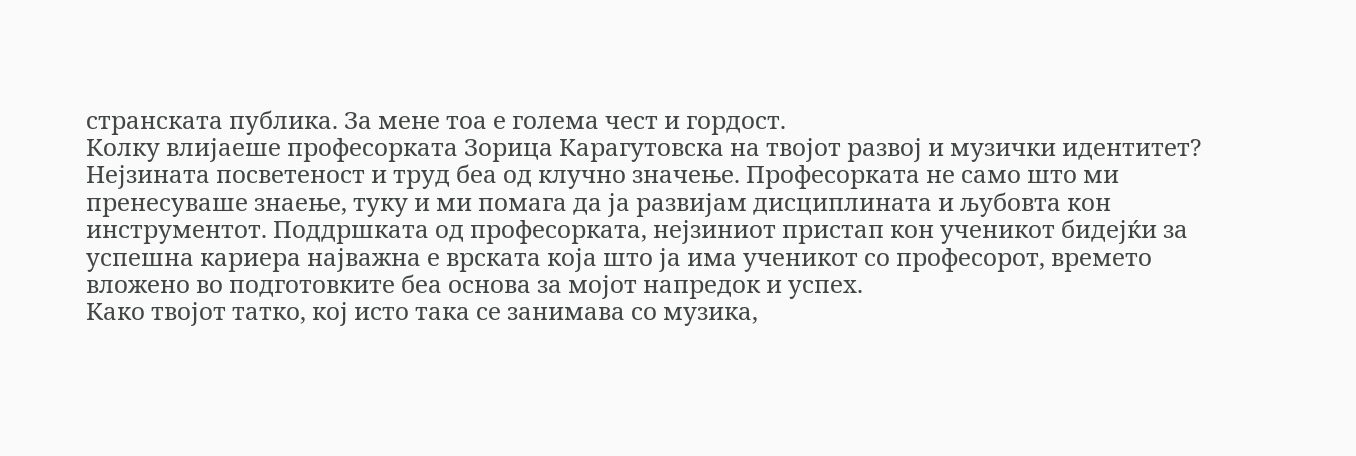странската публика. За мене тоа е голема чест и гордост.
Колку влијаеше професорката Зорица Карагутовска на твојот развој и музички идентитет?
Нејзината посветеност и труд беа од клучно значење. Професорката не само што ми пренесуваше знаење, туку и ми помага да ја развијам дисциплината и љубовта кон инструментот. Поддршката од професорката, нејзиниот пристап кон ученикот бидејќи за успешна кариера најважна е врската која што ја има ученикот со професорот, времето вложено во подготовките беа основа за мојот напредок и успех.
Како твојот татко, кој исто така се занимава со музика,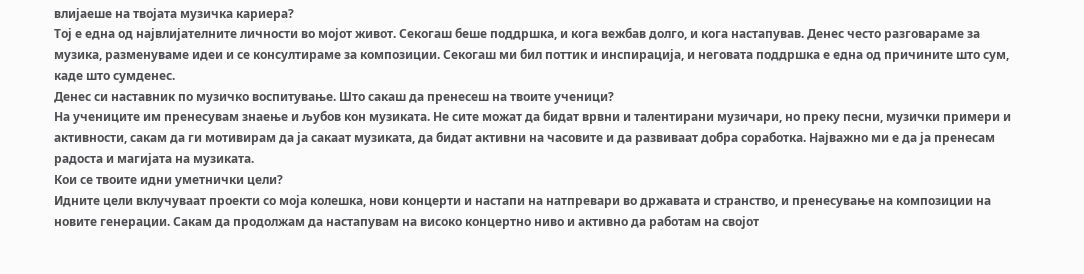влијаеше на твојата музичка кариера?
Тој е една од највлијателните личности во мојот живот. Секогаш беше поддршка, и кога вежбав долго, и кога настапував. Денес често разговараме за музика, разменуваме идеи и се консултираме за композиции. Секогаш ми бил поттик и инспирација, и неговата поддршка е една од причините што сум, каде што сумденес.
Денес си наставник по музичко воспитување. Што сакаш да пренесеш на твоите ученици?
На учениците им пренесувам знаење и љубов кон музиката. Не сите можат да бидат врвни и талентирани музичари, но преку песни, музички примери и активности, сакам да ги мотивирам да ја сакаат музиката, да бидат активни на часовите и да развиваат добра соработка. Најважно ми е да ја пренесам радоста и магијата на музиката.
Кои се твоите идни уметнички цели?
Идните цели вклучуваат проекти со моја колешка, нови концерти и настапи на натпревари во државата и странство, и пренесување на композиции на новите генерации. Сакам да продолжам да настапувам на високо концертно ниво и активно да работам на својот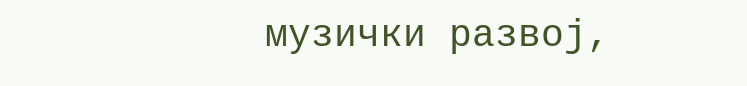музички развој,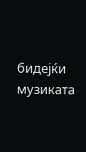бидејќи музиката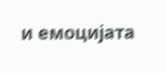и емоцијата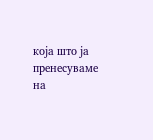која што ја пренесуваме на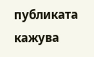публиката кажува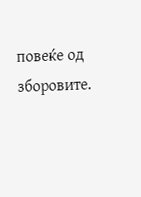повеќе од зборовите.